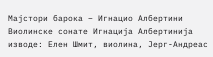Мајстори барока – Игнациo Албертини
Виолинске сонате Игнација Албертинија изводе: Елен Шмит, виолина, Јерг-Андреас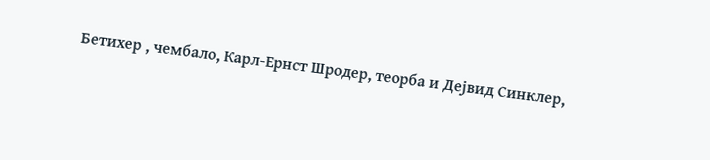Бетихер , чембало, Карл-Ернст Шродер, теорба и Дејвид Синклер,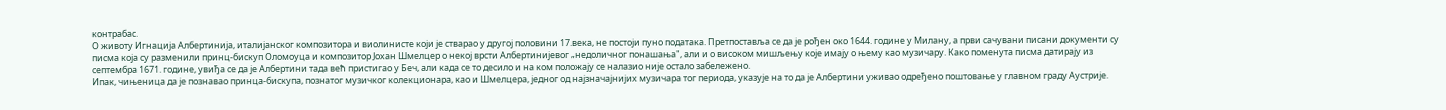контрабас.
О животу Игнација Албертинија, италијанског композитора и виолинисте који је стварао у другој половини 17.века, не постоји пуно података. Претпоставља се да је рођен око 1644. године у Милану, а први сачувани писани документи су писма која су разменили принц-бискуп Оломоуца и композитор Јохан Шмелцер о некој врсти Албертинијевог „недоличног понашања", али и о високом мишљењу које имају о њему као музичару. Како поменута писма датирају из септембра 1671. године, увиђа се да је Албертини тада већ пристигао у Беч, али када се то десило и на ком положају се налазио није остало забележено.
Ипак, чињеница да је познавао принца-бискупа, познатог музичког колекционара, као и Шмелцера, једног од најзначајнијих музичара тог периода, указује на то да је Албертини уживао одређено поштовање у главном граду Аустрије.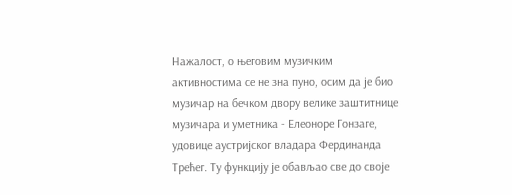Нажалост, о његовим музичким активностима се не зна пуно, осим да је био музичар на бечком двору велике заштитнице музичара и уметника - Елеоноре Гонзаге, удовице аустријског владара Фердинанда Трећег. Ту функцију је обављао све до своје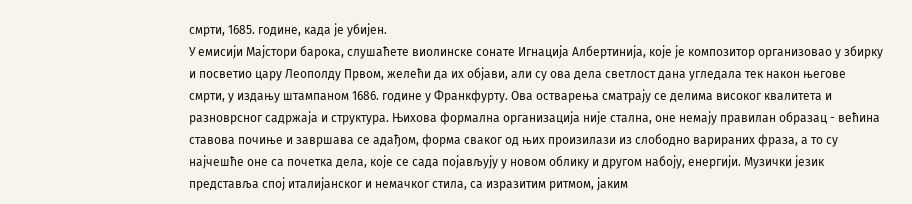смрти, 1685. године, када је убијен.
У емисији Мајстори барока, слушаћете виолинске сонате Игнација Албертинија, које је композитор организовао у збирку и посветио цару Леополду Првом, желећи да их објави, али су ова дела светлост дана угледала тек након његове смрти, у издању штампаном 1686. године у Франкфурту. Ова остварења сматрају се делима високог квалитета и разноврсног садржаја и структура. Њихова формална организација није стална, оне немају правилан образац - већина ставова почиње и завршава се адађом, форма сваког од њих произилази из слободно варираних фраза, а то су најчешће оне са почетка дела, које се сада појављују у новом облику и другом набоју, енергији. Музички језик представља спој италијанског и немачког стила, са изразитим ритмом, јаким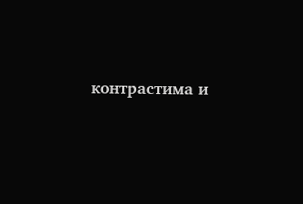контрастима и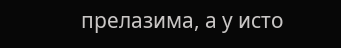прелазима, а у исто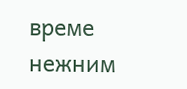време нежним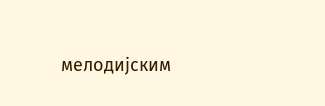мелодијским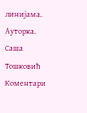линијама.
Ауторка. Саша Тошковић
Коментари